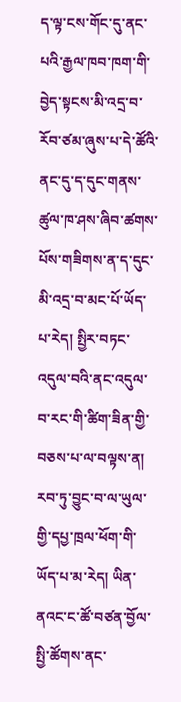ད་ལྟ་ངས་གོང་དུ་ནང་པའི་རྒྱལ་ཁབ་ཁག་གི་བྱེད་སྟངས་མི་འདྲ་བ་རོབ་ཙམ་ཞུས་པ་དེ་ཚོའི་ནང་དུ་ད་དུང་གནས་ཚུལ་ཁ་ཤས་ཞིབ་ཚགས་པོས་གཟིགས་ན་ད་དུང་མི་འདྲ་བ་མང་པོ་ཡོད་པ་རེད། སྤྱིར་བཏང་འདུལ་བའི་ནང་འདུལ་བ་རང་གི་ཚིག་ཟིན་གྱི་བཅས་པ་ལ་བལྟས་ན། རབ་ཏུ་བྱུང་བ་ལ་ཡུལ་གྱི་དཔྱ་ཁྲལ་ཕོག་གི་ཡོད་པ་མ་རེད། ཡིན་ནའང་ང་ཚོ་བཙན་བྱོལ་སྤྱི་ཚོགས་ནང་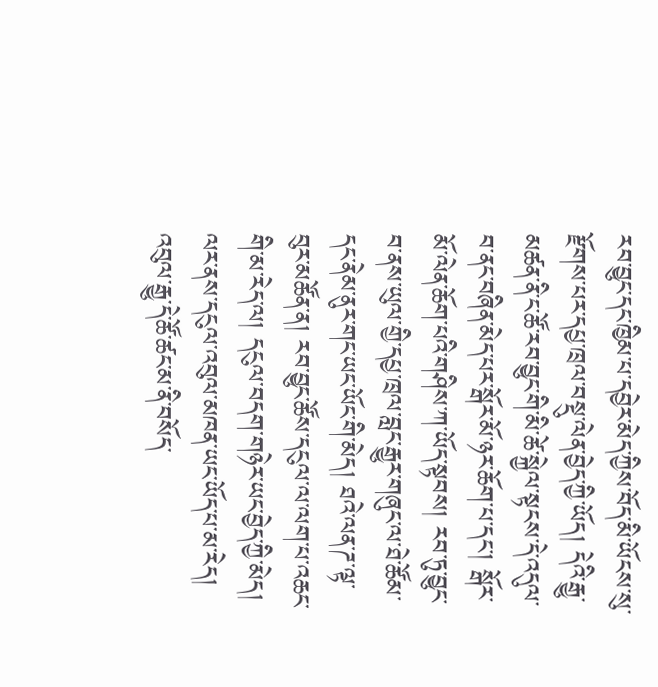རབ་བྱུང་དང་ཁྱིམ་པ་དབྱེར་མེད་ཀྱིས་བོད་མི་ཡོངས་སུ་རྫོགས་པར་དཔྱ་ཁྲལ་བསྡུ་ལེན་བྱེད་ཀྱི་ཡོད། དེའི་རྒྱུ་མཚན་ནི་ང་ཚོ་རབ་བྱུང་གི་མི་ཚེ་སྐྱེལ་སྟངས་དེ་འདུལ་བ་ནང་བཞིན་མེད་པར་སྒོར་མོ་ཉར་ཆོག་པ་དང་། སྒོར་མོ་ལེན་ཆོག་པའི་གཤིས་ཀ་ཡོད་སྟབས། རབ་ཏུ་བྱུང་བ་ནས་ཡུལ་གྱི་དཔྱ་ཁྲལ་བླང་རྒྱུར་གཞུང་ལ་ཐེ་ཚོམ་དང་ནེམ་ནུར་གང་ཡང་ཡོང་གི་མེད། ཐའེ་ལན་ཌ་ལྟ་བུར་མཚོན་ན། རབ་བྱུང་ཚོས་དངུལ་ལ་ལག་པ་འཆང་གི་མ་རེད་ལ། དངུལ་བདག་གཉེར་ཡང་བྱེད་ཀྱི་མེད། ལར་ནས་དངུལ་འབུལ་མཁན་ཡང་ཡོད་པ་མ་རེད། འབུལ་རྒྱུ་དེ་ཚོ་ཚང་མ་ནི་བསོད་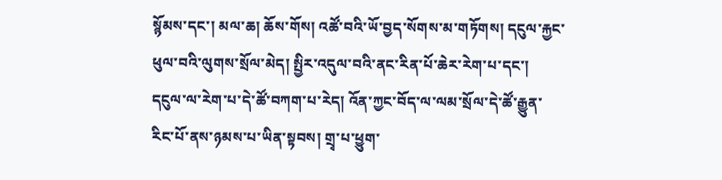སྙོམས་དང་། མལ་ཆ། ཆོས་གོས། འཚོ་བའི་ཡོ་བྱད་སོགས་མ་གཏོགས། དངུལ་རྐྱང་ཕུལ་བའི་ལུགས་སྲོལ་མེད། སྤྱིར་འདུལ་བའི་ནང་རིན་པོ་ཆེར་རེག་པ་དང་། དངུལ་ལ་རེག་པ་དེ་ཚོ་བཀག་པ་རེད། འོན་ཀྱང་བོད་ལ་ལམ་སྲོལ་དེ་ཚོ་རྒྱུན་རིང་པོ་ནས་ཉམས་པ་ཡིན་སྟབས། གྲྭ་པ་ཕྱུག་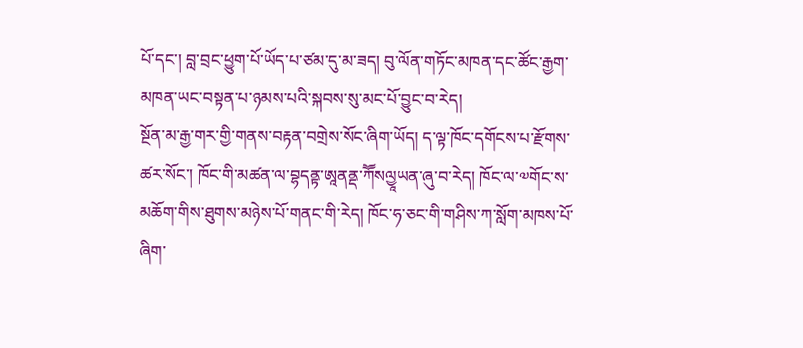པོ་དང་། བླ་བྲང་ཕྱུག་པོ་ཡོད་པ་ཙམ་དུ་མ་ཟད། བུ་ལོན་གཏོང་མཁན་དང་ཚོང་རྒྱག་མཁན་ཡང་བསྟན་པ་ཉམས་པའི་སྐབས་སུ་མང་པོ་བྱུང་བ་རེད།
སྔོན་མ་རྒྱ་གར་གྱི་གནས་བརྟན་བགྲེས་སོང་ཞིག་ཡོད། ད་ལྟ་ཁོང་དགོངས་པ་རྫོགས་ཚར་སོང་། ཁོང་གི་མཚན་ལ་བྷདནྟ་ཨཱནནྡ་ཀཽསལྱཱཡན་ཞུ་བ་རེད། ཁོང་ལ་༧གོང་ས་མཆོག་གིས་ཐུགས་མཉེས་པོ་གནང་གི་རེད། ཁོང་ཧ་ཅང་གི་གཤིས་ཀ་སློག་མཁས་པོ་ཞིག་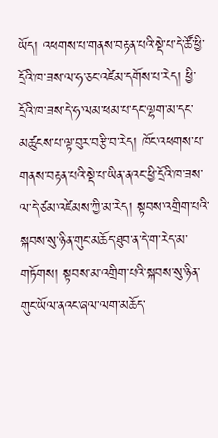ཡོད། འཕགས་པ་གནས་བརྟན་པའི་སྡེ་པ་དེ་ཚོ་ཕྱི་དྲོའི་ཁ་ཟས་ལ་ཧ་ཅང་འཛེམ་དགོས་པ་རེད། ཕྱི་དྲོའི་ཁ་ཟས་དེ་ཧ་ལམ་ཕམ་པ་དང་ལྷག་མ་དང་མཚུངས་པ་ལྟ་བུར་བརྩི་བ་རེད། ཁོང་འཕགས་པ་གནས་བརྟན་པའི་སྡེ་པ་ཡིན་ནའང་ཕྱི་དྲོའི་ཁ་ཟས་ལ་དེ་ཙམ་འཛེམས་ཀྱི་མ་རེད། སྟབས་འགྲིག་པའི་སྐབས་སུ་ཉིན་གུང་མཆོད་ཐུབ་ན་དེ་ག་རེད་མ་གཏོགས། སྟབས་མ་འགྲིག་པའི་སྐབས་སུ་ཉིན་གུང་ཡོལ་ནའང་ཞལ་ལག་མཆོད་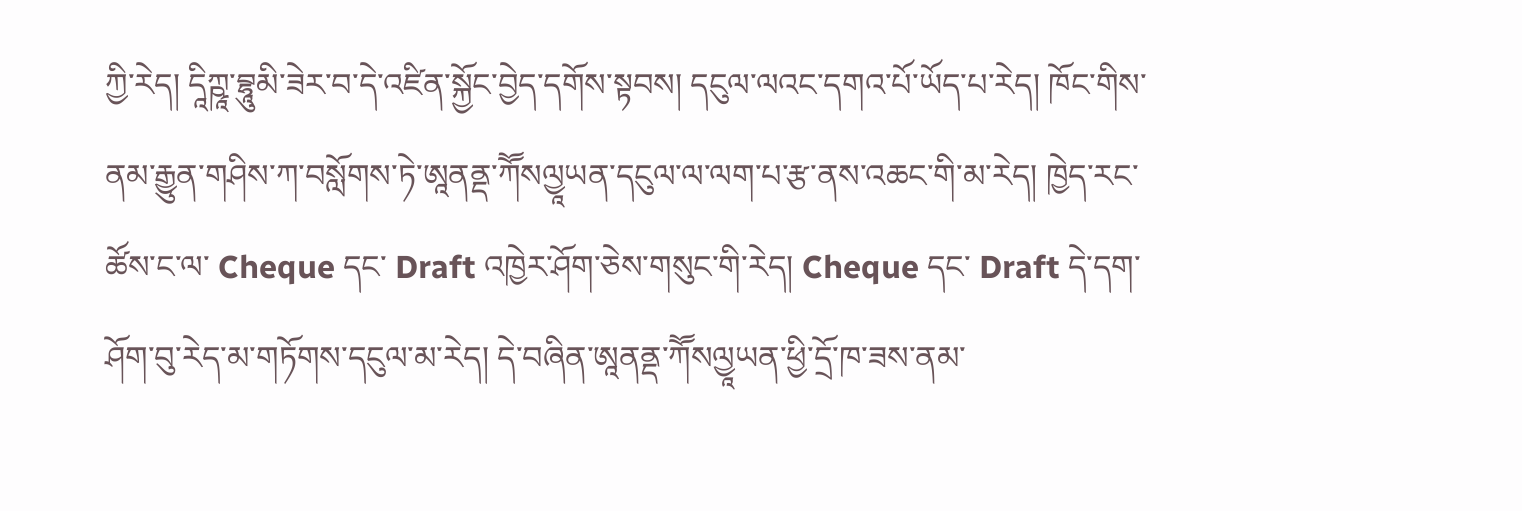ཀྱི་རེད། དཱིཀྵཱ་བྷཱུམི་ཟེར་བ་དེ་འཛིན་སྐྱོང་བྱེད་དགོས་སྟབས། དངུལ་ལའང་དགའ་པོ་ཡོད་པ་རེད། ཁོང་གིས་ནམ་རྒྱུན་གཤིས་ཀ་བསློགས་ཏེ་ཨཱནནྡ་ཀཽསལྱཱཡན་དངུལ་ལ་ལག་པ་རྩ་ནས་འཆང་གི་མ་རེད། ཁྱེད་རང་ཚོས་ང་ལ་ Cheque དང་ Draft འཁྱེར་ཤོག་ཅེས་གསུང་གི་རེད། Cheque དང་ Draft དེ་དག་ཤོག་བུ་རེད་མ་གཏོགས་དངུལ་མ་རེད། དེ་བཞིན་ཨཱནནྡ་ཀཽསལྱཱཡན་ཕྱི་དྲོ་ཁ་ཟས་ནམ་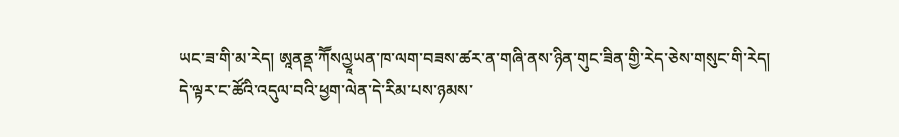ཡང་ཟ་གི་མ་རེད། ཨཱནནྡ་ཀཽསལྱཱཡན་ཁ་ལག་བཟས་ཚར་ན་གཞི་ནས་ཉིན་གུང་ཟིན་གྱི་རེད་ཅེས་གསུང་གི་རེད།
དེ་ལྟར་ང་ཚོའི་འདུལ་བའི་ཕྱག་ལེན་དེ་རིམ་པས་ཉམས་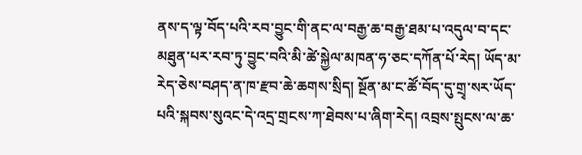ནས་ད་ལྟ་བོད་པའི་རབ་བྱུང་གི་ནང་ལ་བརྒྱ་ཆ་བརྒྱ་ཐམ་པ་འདུལ་བ་དང་མཐུན་པར་རབ་ཏུ་བྱུང་བའི་མི་ཚེ་སྐྱེལ་མཁན་ཧ་ཅང་དཀོན་པོ་རེད། ཡོད་མ་རེད་ཅེས་བཤད་ན་ཁ་རྫབ་ཆེ་ཆགས་སྲིད། སྔོན་མ་ང་ཚོ་བོད་དུ་གྲྭ་སར་ཡོད་པའི་སྐབས་སུའང་དེ་འདྲ་གྲངས་ཀ་ཐེབས་པ་ཞིག་རེད། འབྲས་སྤུངས་ལ་ཆ་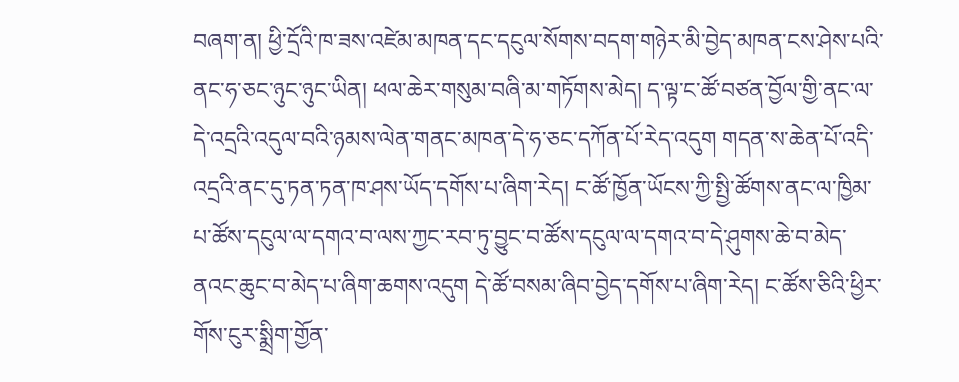བཞག་ན། ཕྱི་དྲོའི་ཁ་ཟས་འཛེམ་མཁན་དང་དངུལ་སོགས་བདག་གཉེར་མི་བྱེད་མཁན་ངས་ཤེས་པའི་ནང་ཧ་ཅང་ཉུང་ཉུང་ཡིན། ཕལ་ཆེར་གསུམ་བཞི་མ་གཏོགས་མེད། ད་ལྟ་ང་ཚོ་བཙན་བྱོལ་གྱི་ནང་ལ་དེ་འདྲའི་འདུལ་བའི་ཉམས་ལེན་གནང་མཁན་དེ་ཧ་ཅང་དཀོན་པོ་རེད་འདུག གདན་ས་ཆེན་པོ་འདི་འདྲའི་ནང་དུ་ཏན་ཏན་ཁ་ཤས་ཡོད་དགོས་པ་ཞིག་རེད། ང་ཚོ་ཁྱོན་ཡོངས་ཀྱི་སྤྱི་ཚོགས་ནང་ལ་ཁྱིམ་པ་ཚོས་དངུལ་ལ་དགའ་བ་ལས་ཀྱང་རབ་ཏུ་བྱུང་བ་ཚོས་དངུལ་ལ་དགའ་བ་དེ་ཤུགས་ཆེ་བ་མེད་ནའང་ཆུང་བ་མེད་པ་ཞིག་ཆགས་འདུག དེ་ཚོ་བསམ་ཞིབ་བྱེད་དགོས་པ་ཞིག་རེད། ང་ཚོས་ཅིའི་ཕྱིར་གོས་ངུར་སྨྲིག་གྱོན་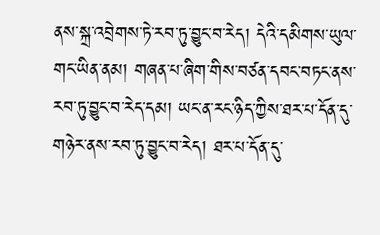ནས་སྐྲ་འབྲེགས་ཏེ་རབ་ཏུ་བྱུང་བ་རེད། དེའི་དམིགས་ཡུལ་གང་ཡིན་ནམ། གཞན་པ་ཞིག་གིས་བཙན་དབང་བཏང་ནས་རབ་ཏུ་བྱུང་བ་རེད་དམ། ཡང་ན་རང་ཉིད་ཀྱིས་ཐར་པ་དོན་དུ་གཉེར་ནས་རབ་ཏུ་བྱུང་བ་རེད། ཐར་པ་དོན་དུ་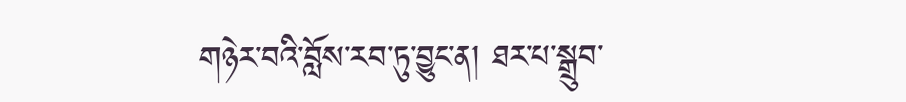གཉེར་བའི་བློས་རབ་ཏུ་བྱུང་ན། ཐར་པ་སྒྲུབ་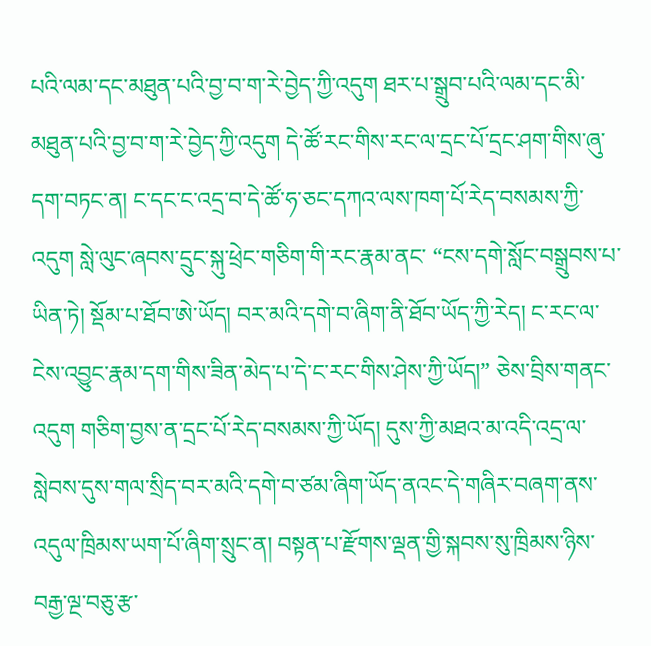པའི་ལམ་དང་མཐུན་པའི་བྱ་བ་ག་རེ་བྱེད་ཀྱི་འདུག ཐར་པ་སྒྲུབ་པའི་ལམ་དང་མི་མཐུན་པའི་བྱ་བ་ག་རེ་བྱེད་ཀྱི་འདུག དེ་ཚོ་རང་གིས་རང་ལ་དྲང་པོ་དྲང་ཤག་གིས་ཞུ་དག་བཏང་ན། ང་དང་ང་འདྲ་བ་དེ་ཚོ་ཧ་ཅང་དཀའ་ལས་ཁག་པོ་རེད་བསམས་ཀྱི་འདུག སླེ་ལུང་ཞབས་དྲུང་སྐུ་ཕྲེང་གཅིག་གི་རང་རྣམ་ནང་ “ངས་དགེ་སློང་བསྒྲུབས་པ་ཡིན་ཏེ། སྡོམ་པ་ཐོབ་ཨེ་ཡོད། བར་མའི་དགེ་བ་ཞིག་ནི་ཐོབ་ཡོད་ཀྱི་རེད། ང་རང་ལ་ངེས་འབྱུང་རྣམ་དག་གིས་ཟིན་མེད་པ་དེ་ང་རང་གིས་ཤེས་ཀྱི་ཡོད།” ཅེས་བྲིས་གནང་འདུག གཅིག་བྱས་ན་དྲང་པོ་རེད་བསམས་ཀྱི་ཡོད། དུས་ཀྱི་མཐའ་མ་འདི་འདྲ་ལ་སླེབས་དུས་གལ་སྲིད་བར་མའི་དགེ་བ་ཙམ་ཞིག་ཡོད་ནའང་དེ་གཞིར་བཞག་ནས་འདུལ་ཁྲིམས་ཡག་པོ་ཞིག་སྲུང་ན། བསྟན་པ་རྫོགས་ལྡན་གྱི་སྐབས་སུ་ཁྲིམས་ཉིས་བརྒྱ་ལྔ་བཅུ་རྩ་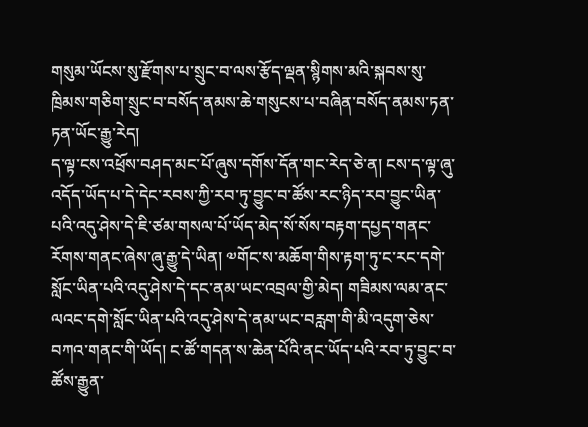གསུམ་ཡོངས་སུ་རྫོགས་པ་སྲུང་བ་ལས་རྩོད་ལྡན་སྙིགས་མའི་སྐབས་སུ་ཁྲིམས་གཅིག་སྲུང་བ་བསོད་ནམས་ཆེ་གསུངས་པ་བཞིན་བསོད་ནམས་ཏན་ཏན་ཡོང་རྒྱུ་རེད།
ད་ལྟ་ངས་འཕྲོས་བཤད་མང་པོ་ཞུས་དགོས་དོན་གང་རེད་ཅེ་ན། ངས་ད་ལྟ་ཞུ་འདོད་ཡོད་པ་དེ་དེང་རབས་ཀྱི་རབ་ཏུ་བྱུང་བ་ཚོས་རང་ཉིད་རབ་བྱུང་ཡིན་པའི་འདུ་ཤེས་དེ་ཇི་ཙམ་གསལ་པོ་ཡོད་མེད་སོ་སོས་བརྟག་དཔྱད་གནང་རོགས་གནང་ཞེས་ཞུ་རྒྱུ་དེ་ཡིན། ༧གོང་ས་མཆོག་གིས་རྟག་ཏུ་ང་རང་དགེ་སློང་ཡིན་པའི་འདུ་ཤེས་དེ་དང་ནམ་ཡང་འབྲལ་གྱི་མེད། གཟིམས་ལམ་ནང་ལའང་དགེ་སློང་ཡིན་པའི་འདུ་ཤེས་དེ་ནམ་ཡང་བརླག་གི་མི་འདུག་ཅེས་བཀའ་གནང་གི་ཡོད། ང་ཚོ་གདན་ས་ཆེན་པོའི་ནང་ཡོད་པའི་རབ་ཏུ་བྱུང་བ་ཚོས་རྒྱུན་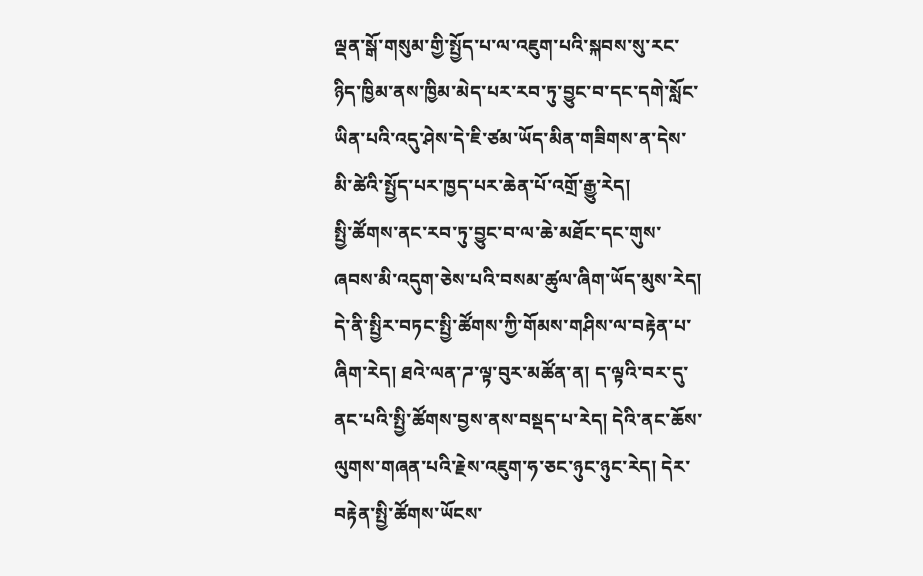ལྡན་སྒོ་གསུམ་གྱི་སྤྱོད་པ་ལ་འཇུག་པའི་སྐབས་སུ་རང་ཉིད་ཁྱིམ་ནས་ཁྱིམ་མེད་པར་རབ་ཏུ་བྱུང་བ་དང་དགེ་སློང་ཡིན་པའི་འདུ་ཤེས་དེ་ཇི་ཙམ་ཡོད་མིན་གཟིགས་ན་དེས་མི་ཚེའི་སྤྱོད་པར་ཁྱད་པར་ཆེན་པོ་འགྲོ་རྒྱུ་རེད།
སྤྱི་ཚོགས་ནང་རབ་ཏུ་བྱུང་བ་ལ་ཆེ་མཐོང་དང་གུས་ཞབས་མི་འདུག་ཅེས་པའི་བསམ་ཚུལ་ཞིག་ཡོད་མུས་རེད། དེ་ནི་སྤྱིར་བཏང་སྤྱི་ཚོགས་ཀྱི་གོམས་གཤིས་ལ་བརྟེན་པ་ཞིག་རེད། ཐའེ་ལན་ཌ་ལྟ་བུར་མཚོན་ན། ད་ལྟའི་བར་དུ་ནང་པའི་སྤྱི་ཚོགས་བྱས་ནས་བསྡད་པ་རེད། དེའི་ནང་ཆོས་ལུགས་གཞན་པའི་རྗེས་འཇུག་ཧ་ཅང་ཉུང་ཉུང་རེད། དེར་བརྟེན་སྤྱི་ཚོགས་ཡོངས་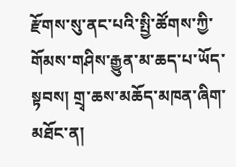རྫོགས་སུ་ནང་པའི་སྤྱི་ཚོགས་ཀྱི་གོམས་གཤིས་རྒྱུན་མ་ཆད་པ་ཡོད་སྟབས། གྲྭ་ཆས་མཆོད་མཁན་ཞིག་མཐོང་ན།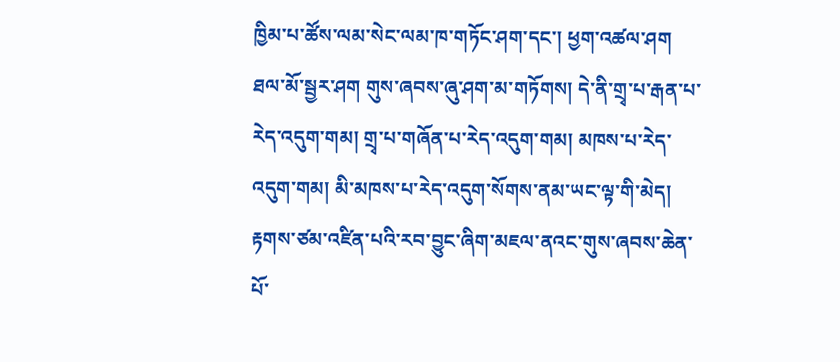ཁྱིམ་པ་ཚོས་ལམ་སེང་ལམ་ཁ་གཏོང་ཤག་དང་། ཕྱག་འཚལ་ཤག ཐལ་མོ་སྦྱར་ཤག གུས་ཞབས་ཞུ་ཤག་མ་གཏོགས། དེ་ནི་གྲྭ་པ་རྒན་པ་རེད་འདུག་གམ། གྲྭ་པ་གཞོན་པ་རེད་འདུག་གམ། མཁས་པ་རེད་འདུག་གམ། མི་མཁས་པ་རེད་འདུག་སོགས་ནམ་ཡང་ལྟ་གི་མེད། རྟགས་ཙམ་འཛིན་པའི་རབ་བྱུང་ཞིག་མཇལ་ནའང་གུས་ཞབས་ཆེན་པོ་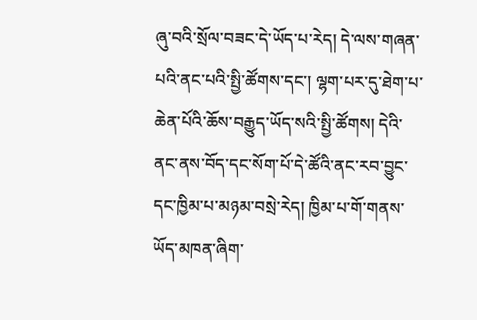ཞུ་བའི་སྲོལ་བཟང་དེ་ཡོད་པ་རེད། དེ་ལས་གཞན་པའི་ནང་པའི་སྤྱི་ཚོགས་དང་། ལྷག་པར་དུ་ཐེག་པ་ཆེན་པོའི་ཆོས་བརྒྱུད་ཡོད་སའི་སྤྱི་ཚོགས། དེའི་ནང་ནས་བོད་དང་སོག་པོ་དེ་ཚོའི་ནང་རབ་བྱུང་དང་ཁྱིམ་པ་མཉམ་བསྲེ་རེད། ཁྱིམ་པ་གོ་གནས་ཡོད་མཁན་ཞིག་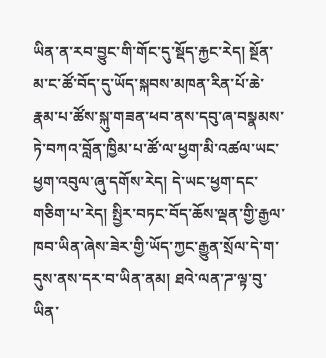ཡིན་ན་རབ་བྱུང་གི་གོང་དུ་སྡོད་རྐྱང་རེད། སྔོན་མ་ང་ཚོ་བོད་དུ་ཡོད་སྐབས་མཁན་རིན་པོ་ཆེ་རྣམ་པ་ཚོས་སྐུ་གཟན་ཕབ་ནས་དབུ་ཞ་བསྣམས་ཏེ་བཀའ་བློན་ཁྱིམ་པ་ཚོ་ལ་ཕྱག་མི་འཚལ་ཡང་ཕྱག་འབུལ་ཞུ་དགོས་རེད། དེ་ཡང་ཕྱག་དང་གཅིག་པ་རེད། སྤྱིར་བཏང་བོད་ཆོས་ལྡན་གྱི་རྒྱལ་ཁབ་ཡིན་ཞེས་ཟེར་གྱི་ཡོད་ཀྱང་རྒྱུན་སྲོལ་དེ་ག་དུས་ནས་དར་བ་ཡིན་ནམ། ཐའེ་ལན་ཌ་ལྟ་བུ་ཡིན་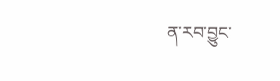ན་རབ་བྱུང་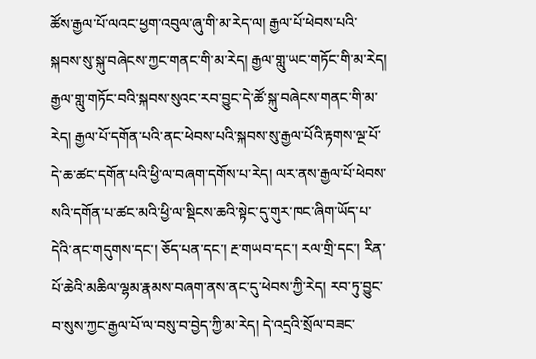ཚོས་རྒྱལ་པོ་ལའང་ཕྱག་འབུལ་ཞུ་གི་མ་རེད་ལ། རྒྱལ་པོ་ཕེབས་པའི་སྐབས་སུ་སྐུ་བཞེངས་ཀྱང་གནང་གི་མ་རེད། རྒྱལ་གླུ་ཡང་གཏོང་གི་མ་རེད། རྒྱལ་གླུ་གཏོང་བའི་སྐབས་སུའང་རབ་བྱུང་དེ་ཚོ་སྐུ་བཞེངས་གནང་གི་མ་རེད། རྒྱལ་པོ་དགོན་པའི་ནང་ཕེབས་པའི་སྐབས་སུ་རྒྱལ་པོའི་རྟགས་ལྔ་པོ་དེ་ཆ་ཚང་དགོན་པའི་ཕྱི་ལ་བཞག་དགོས་པ་རེད། ལར་ནས་རྒྱལ་པོ་ཕེབས་སའི་དགོན་པ་ཚང་མའི་ཕྱི་ལ་སྡིངས་ཆའི་སྟེང་དུ་གུར་ཁང་ཞིག་ཡོད་པ་དེའི་ནང་གདུགས་དང་། ཅོད་པན་དང་། རྔ་གཡབ་དང་། རལ་གྲི་དང་། རིན་པོ་ཆེའི་མཆིལ་ལྷམ་རྣམས་བཞག་ནས་ནང་དུ་ཕེབས་ཀྱི་རེད། རབ་ཏུ་བྱུང་བ་སུས་ཀྱང་རྒྱལ་པོ་ལ་བསུ་བ་བྱེད་ཀྱི་མ་རེད། དེ་འདྲའི་སྲོལ་བཟང་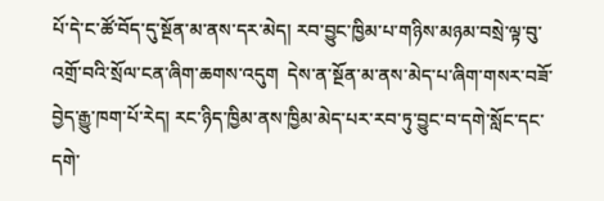པོ་དེ་ང་ཚོ་བོད་དུ་སྔོན་མ་ནས་དར་མེད། རབ་བྱུང་ཁྱིམ་པ་གཉིས་མཉམ་བསྲེ་ལྟ་བུ་འགྲོ་བའི་སྲོལ་ངན་ཞིག་ཆགས་འདུག  དེས་ན་སྔོན་མ་ནས་མེད་པ་ཞིག་གསར་བཟོ་བྱེད་རྒྱུ་ཁག་པོ་རེད། རང་ཉིད་ཁྱིམ་ནས་ཁྱིམ་མེད་པར་རབ་ཏུ་བྱུང་བ་དགེ་སློང་དང་དགེ་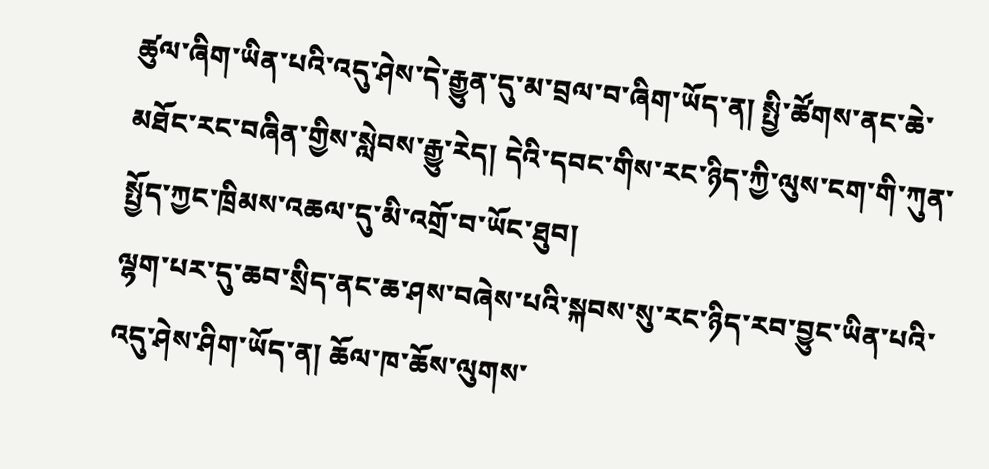ཚུལ་ཞིག་ཡིན་པའི་འདུ་ཤེས་དེ་རྒྱུན་དུ་མ་བྲལ་བ་ཞིག་ཡོད་ན། སྤྱི་ཚོགས་ནང་ཆེ་མཐོང་རང་བཞིན་གྱིས་སླེབས་རྒྱུ་རེད། དེའི་དབང་གིས་རང་ཉིད་ཀྱི་ལུས་ངག་གི་ཀུན་སྤྱོད་ཀྱང་ཁྲིམས་འཆལ་དུ་མི་འགྲོ་བ་ཡོང་ཐུབ།
ལྷག་པར་དུ་ཆབ་སྲིད་ནང་ཆ་ཤས་བཞེས་པའི་སྐབས་སུ་རང་ཉིད་རབ་བྱུང་ཡིན་པའི་འདུ་ཤེས་ཤིག་ཡོད་ན། ཆོལ་ཁ་ཆོས་ལུགས་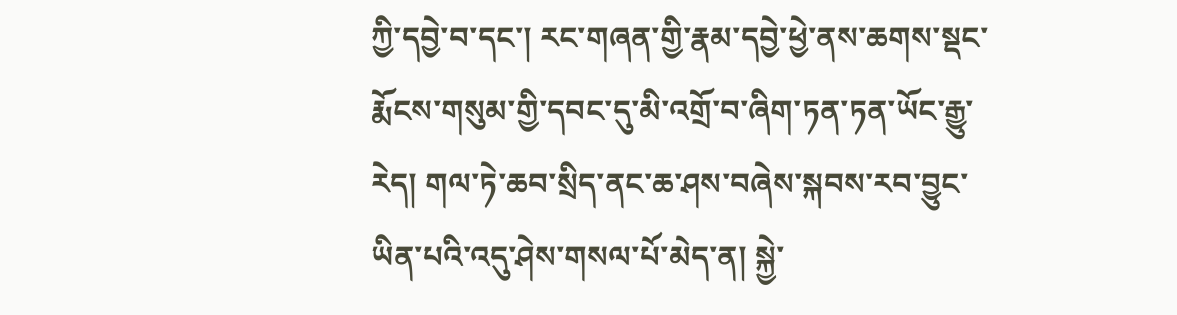ཀྱི་དབྱེ་བ་དང་། རང་གཞན་གྱི་རྣམ་དབྱེ་ཕྱེ་ནས་ཆགས་སྡང་རྨོངས་གསུམ་གྱི་དབང་དུ་མི་འགྲོ་བ་ཞིག་ཏན་ཏན་ཡོང་རྒྱུ་རེད། གལ་ཏེ་ཆབ་སྲིད་ནང་ཆ་ཤས་བཞེས་སྐབས་རབ་བྱུང་ཡིན་པའི་འདུ་ཤེས་གསལ་པོ་མེད་ན། སྐྱེ་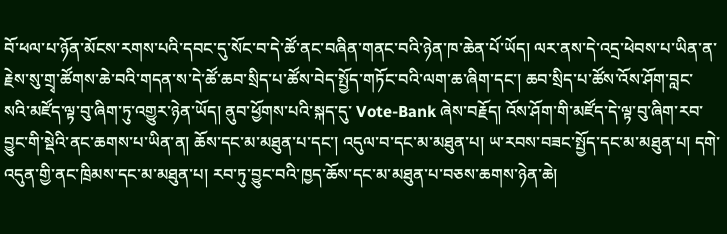བོ་ཕལ་པ་ཉོན་མོངས་རགས་པའི་དབང་དུ་སོང་བ་དེ་ཚོ་ནང་བཞིན་གནང་བའི་ཉེན་ཁ་ཆེན་པོ་ཡོད། ལར་ནས་དེ་འདྲ་ཕེབས་པ་ཡིན་ན་རྗེས་སུ་གྲྭ་ཚོགས་ཆེ་བའི་གདན་ས་དེ་ཚོ་ཆབ་སྲིད་པ་ཚོས་བེད་སྤྱོད་གཏོང་བའི་ལག་ཆ་ཞིག་དང་། ཆབ་སྲིད་པ་ཚོས་འོས་ཤོག་བླང་སའི་མཛོད་ལྟ་བུ་ཞིག་ཏུ་འགྱུར་ཉེན་ཡོད། ནུབ་ཕྱོགས་པའི་སྐད་དུ་ Vote-Bank ཞེས་བརྗོད། འོས་ཤོག་གི་མཛོད་དེ་ལྟ་བུ་ཞིག་རབ་བྱུང་གི་སྡེའི་ནང་ཆགས་པ་ཡིན་ན། ཆོས་དང་མ་མཐུན་པ་དང་། འདུལ་བ་དང་མ་མཐུན་པ། ཡ་རབས་བཟང་སྤྱོད་དང་མ་མཐུན་པ། དགེ་འདུན་གྱི་ནང་ཁྲིམས་དང་མ་མཐུན་པ། རབ་ཏུ་བྱུང་བའི་ཁྱད་ཆོས་དང་མ་མཐུན་པ་བཅས་ཆགས་ཉེན་ཆེ།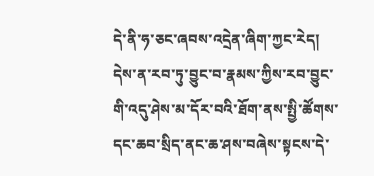དེ་ནི་ཧ་ཅང་ཞབས་འདྲེན་ཞིག་ཀྱང་རེད།
དེས་ན་རབ་ཏུ་བྱུང་བ་རྣམས་ཀྱིས་རབ་བྱུང་གི་འདུ་ཤེས་མ་དོར་བའི་ཐོག་ནས་སྤྱི་ཚོགས་དང་ཆབ་སྲིད་ནང་ཆ་ཤས་བཞེས་སྟངས་དེ་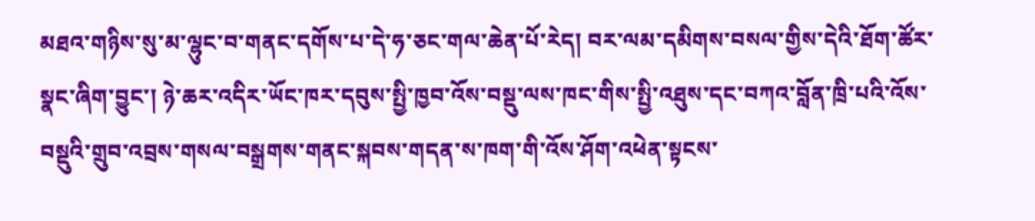མཐའ་གཉིས་སུ་མ་ལྷུང་བ་གནང་དགོས་པ་དེ་ཧ་ཅང་གལ་ཆེན་པོ་རེད། བར་ལམ་དམིགས་བསལ་གྱིས་དེའི་ཐོག་ཚོར་སྣང་ཞིག་བྱུང་། ཉེ་ཆར་འདིར་ཡོང་ཁར་དབུས་སྤྱི་ཁྱབ་འོས་བསྡུ་ལས་ཁང་གིས་སྤྱི་འཐུས་དང་བཀའ་བློན་ཁྲི་པའི་འོས་བསྡུའི་གྲུབ་འབྲས་གསལ་བསྒྲགས་གནང་སྐབས་གདན་ས་ཁག་གི་འོས་ཤོག་འཕེན་སྟངས་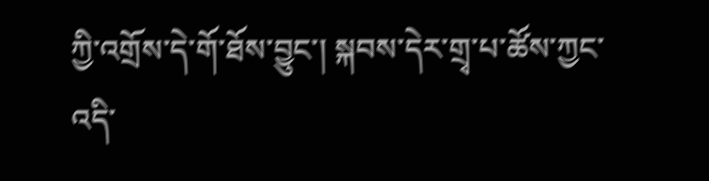ཀྱི་འགྲོས་དེ་གོ་ཐོས་བྱུང་། སྐབས་དེར་གྲྭ་པ་ཚོས་ཀྱང་འདི་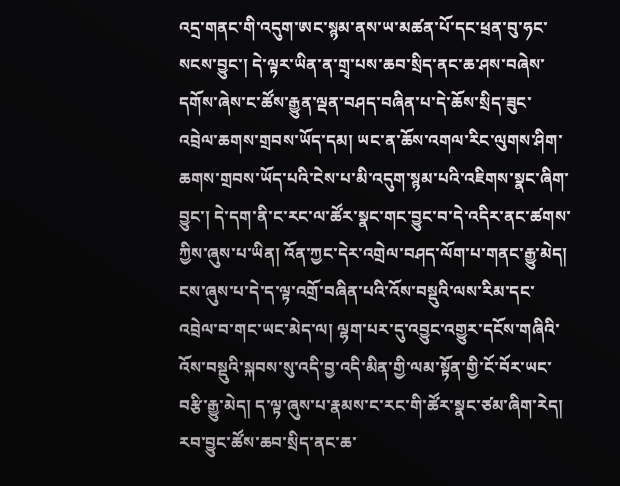འདྲ་གནང་གི་འདུག་ཨང་སྙམ་ནས་ཡ་མཚན་པོ་དང་ཕྲན་བུ་ཧང་སངས་བྱུང་། དེ་ལྟར་ཡིན་ན་གྲྭ་པས་ཆབ་སྲིད་ནང་ཆ་ཤས་བཞེས་དགོས་ཞེས་ང་ཚོས་རྒྱུན་ལྡན་བཤད་བཞིན་པ་དེ་ཆོས་སྲིད་ཟུང་འབྲེལ་ཆགས་གྲབས་ཡོད་དམ། ཡང་ན་ཆོས་འགལ་རིང་ལུགས་ཤིག་ཆགས་གྲབས་ཡོད་པའི་ངེས་པ་མི་འདུག་སྙམ་པའི་འཇིགས་སྣང་ཞིག་བྱུང་། དེ་དག་ནི་ང་རང་ལ་ཚོར་སྣང་གང་བྱུང་བ་དེ་འདིར་ནང་ཚགས་ཀྱིས་ཞུས་པ་ཡིན། འོན་ཀྱང་དེར་འགྲེལ་བཤད་ལོག་པ་གནང་རྒྱུ་མེད། ངས་ཞུས་པ་དེ་ད་ལྟ་འགྲོ་བཞིན་པའི་འོས་བསྡུའི་ལས་རིམ་དང་འབྲེལ་བ་གང་ཡང་མེད་ལ། ལྷག་པར་དུ་འབྱུང་འགྱུར་དངོས་གཞིའི་འོས་བསྡུའི་སྐབས་སུ་འདི་བྱ་འདི་མིན་གྱི་ལམ་སྟོན་གྱི་ངོ་བོར་ཡང་བརྩི་རྒྱུ་མེད། ད་ལྟ་ཞུས་པ་རྣམས་ང་རང་གི་ཚོར་སྣང་ཙམ་ཞིག་རེད། རབ་བྱུང་ཚོས་ཆབ་སྲིད་ནང་ཆ་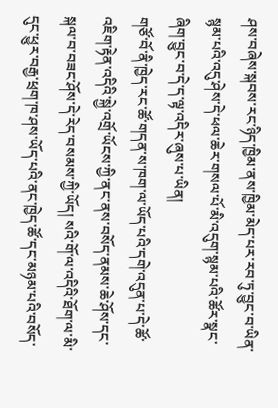ཤས་བཞེས་སྐབས་རང་ཉིད་ཁྱིམ་ནས་ཁྱིམ་མེད་པར་རབ་ཏུ་བྱུང་བ་ཡིན་སྙམ་པའི་འདུ་ཤེས་དེ་ཕལ་ཆེར་གསལ་པོ་མི་འདུག་སྙམ་པའི་ཚོར་སྣང་ཞིག་བྱུང་བ་དེ་ད་ལྟ་འདིར་ཞུས་པ་ཡིན།
གཙོ་བོ་ནི་ཁྱེད་རང་ཚོ་གདན་ས་ཁག་ལ་ཡོད་པའི་དགེ་འདུན་པ་དེ་ཚོ་འཇིག་རྟེན་འདིའི་སྐྱེ་འགྲོ་ཡོངས་ཀྱི་ནང་ནས་བསོད་ནམས་ཆེ་ཤོས་དང་སྐལ་བ་བཟང་ཤོས་དེ་རེད་བསམས་ཀྱི་ཡོད། སའི་གོ་ལ་འདིའི་ཐོག་ལ་མི་དུང་ཕྱུར་བརྒྱ་ཕྲག་ཁ་ཤས་ཡོད་པའི་ནང་ཁྱེད་ཚོ་དང་མཉམ་པའི་བསོད་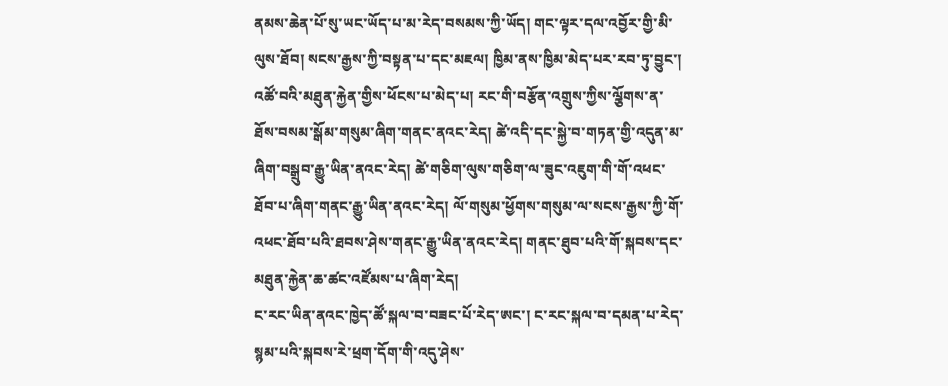ནམས་ཆེན་པོ་སུ་ཡང་ཡོད་པ་མ་རེད་བསམས་ཀྱི་ཡོད། གང་ལྟར་དལ་འབྱོར་གྱི་མི་ལུས་ཐོབ། སངས་རྒྱས་ཀྱི་བསྟན་པ་དང་མཇལ། ཁྱིམ་ནས་ཁྱིམ་མེད་པར་རབ་ཏུ་བྱུང་། འཚོ་བའི་མཐུན་རྐྱེན་གྱིས་ཕོངས་པ་མེད་པ། རང་གི་བརྩོན་འགྲུས་ཀྱིས་ལྕོགས་ན་ཐོས་བསམ་སྒོམ་གསུམ་ཞིག་གནང་ནའང་རེད། ཚེ་འདི་དང་སྐྱེ་བ་གཏན་གྱི་འདུན་མ་ཞིག་བསྒྲུབ་རྒྱུ་ཡིན་ནའང་རེད། ཚེ་གཅིག་ལུས་གཅིག་ལ་ཟུང་འཇུག་གི་གོ་འཕང་ཐོབ་པ་ཞིག་གནང་རྒྱུ་ཡིན་ནའང་རེད། ལོ་གསུམ་ཕྱོགས་གསུམ་ལ་སངས་རྒྱས་ཀྱི་གོ་འཕང་ཐོབ་པའི་ཐབས་ཤེས་གནང་རྒྱུ་ཡིན་ནའང་རེད། གནང་ཐུབ་པའི་གོ་སྐབས་དང་མཐུན་རྐྱེན་ཆ་ཚང་འཛོམས་པ་ཞིག་རེད།
ང་རང་ཡིན་ནའང་ཁྱེད་ཚོ་སྐལ་བ་བཟང་པོ་རེད་ཨང་། ང་རང་སྐལ་བ་དམན་པ་རེད་སྙམ་པའི་སྐབས་རེ་ཕྲག་དོག་གི་འདུ་ཤེས་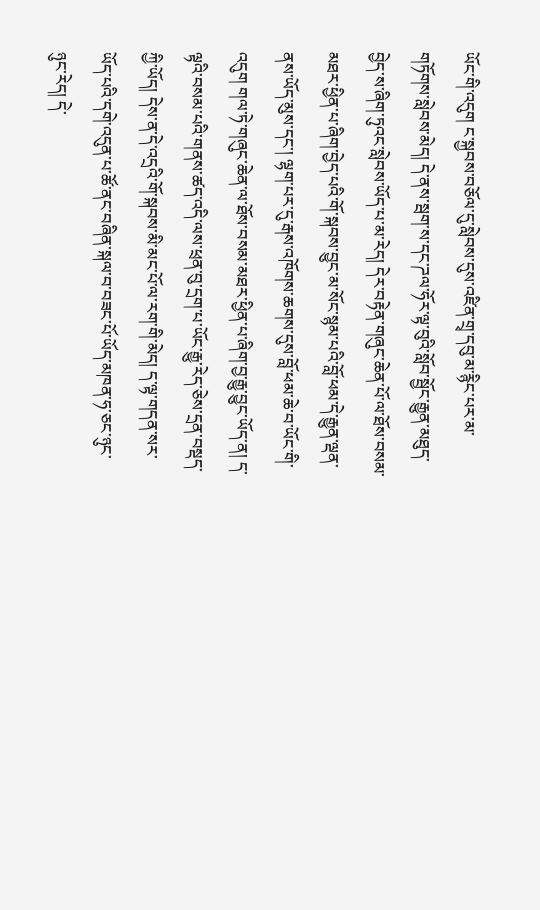ཡོང་གི་འདུག ང་སྐྱབས་བཅོལ་དུ་སླེབས་དུས་འཛིན་གྲྭ་དབུ་མ་རྙིང་པར་མ་གཏོགས་སླེབས་མེད། དེ་ནས་སྦག་ས་དང་ཌལ་ཧོར་ལྟ་བུའི་སློབ་སྦྱོང་རྒྱུན་མཐུད་བྱེད་ས་ཞིག་ཏུའང་སླེབས་ཡོད་པ་མ་རེད། དེར་བརྟེན་གཞུང་ཆེན་པོ་ལ་ཐོས་བསམ་མཐར་ཕྱིན་པ་ཞིག་བྱེད་པའི་གོ་སྐབས་བྱུང་མ་སོང་སྙམ་པའི་བློ་ཕམ་དེ་རྒྱུན་ལྡན་ནས་ཡོད་མུས་དང་། ལྷག་པར་དུ་རྒས་འཁོགས་ཆགས་དུས་བློ་ཕམ་ཆེ་བ་ཡོང་གི་འདུག གལ་ཏེ་གཞུང་ཆེན་ལ་ཐོས་བསམ་མཐར་ཕྱིན་པ་ཞིག་བྱ་རྒྱུ་བྱུང་ཡོད་ན། ད་ལྟའི་བསམ་པའི་གནས་ཚད་འདི་ལས་ཕྲན་བུ་དྲག་པ་ཡོང་རྒྱུ་རེད་ཅེས་དྲན་བསྡད་ཀྱི་ཡོད། དེས་ན་དེ་འདྲའི་གོ་སྐབས་མི་མང་པོ་ལ་རག་གི་མེད། ད་ལྟ་གདན་སར་ཡོད་པའི་དགེ་འདུན་པ་ཚོ་ནང་བཞིན་སྐལ་བ་བཟང་པོ་ཡོད་མཁན་ཧ་ཅང་ཉུང་ཉུང་རེད། དེ་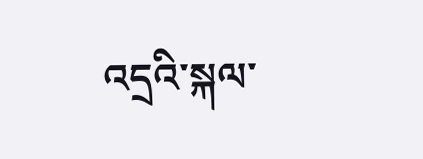འདྲའི་སྐལ་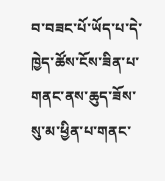བ་བཟང་པོ་ཡོད་པ་དེ་ཁྱེད་ཚོས་ངོས་ཟིན་པ་གནང་ནས་ཆུད་ཟོས་སུ་མ་ཕྱིན་པ་གནང་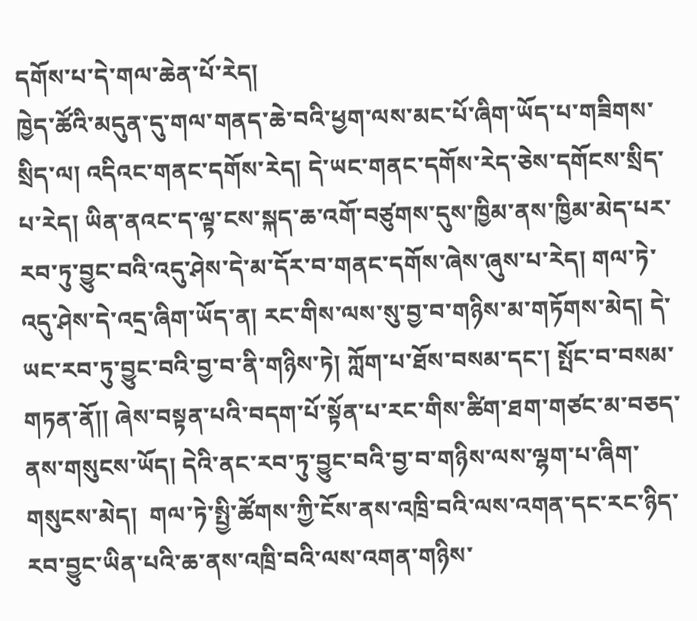དགོས་པ་དེ་གལ་ཆེན་པོ་རེད།
ཁྱེད་ཚོའི་མདུན་དུ་གལ་གནད་ཆེ་བའི་ཕྱག་ལས་མང་པོ་ཞིག་ཡོད་པ་གཟིགས་སྲིད་ལ། འདིའང་གནང་དགོས་རེད། དེ་ཡང་གནང་དགོས་རེད་ཅེས་དགོངས་སྲིད་པ་རེད། ཡིན་ནའང་ད་ལྟ་ངས་སྐད་ཆ་འགོ་བཙུགས་དུས་ཁྱིམ་ནས་ཁྱིམ་མེད་པར་རབ་ཏུ་བྱུང་བའི་འདུ་ཤེས་དེ་མ་དོར་བ་གནང་དགོས་ཞེས་ཞུས་པ་རེད། གལ་ཏེ་འདུ་ཤེས་དེ་འདྲ་ཞིག་ཡོད་ན། རང་གིས་ལས་སུ་བྱ་བ་གཉིས་མ་གཏོགས་མེད། དེ་ཡང་རབ་ཏུ་བྱུང་བའི་བྱ་བ་ནི་གཉིས་ཏེ། ཀློག་པ་ཐོས་བསམ་དང་། སྤོང་བ་བསམ་གཏན་ནོ།། ཞེས་བསྟན་པའི་བདག་པོ་སྟོན་པ་རང་གིས་ཚིག་ཐག་གཙང་མ་བཅད་ནས་གསུངས་ཡོད། དེའི་ནང་རབ་ཏུ་བྱུང་བའི་བྱ་བ་གཉིས་ལས་ལྷག་པ་ཞིག་གསུངས་མེད།  གལ་ཏེ་སྤྱི་ཚོགས་ཀྱི་ངོས་ནས་འཁྲི་བའི་ལས་འགན་དང་རང་ཉིད་རབ་བྱུང་ཡིན་པའི་ཆ་ནས་འཁྲི་བའི་ལས་འགན་གཉིས་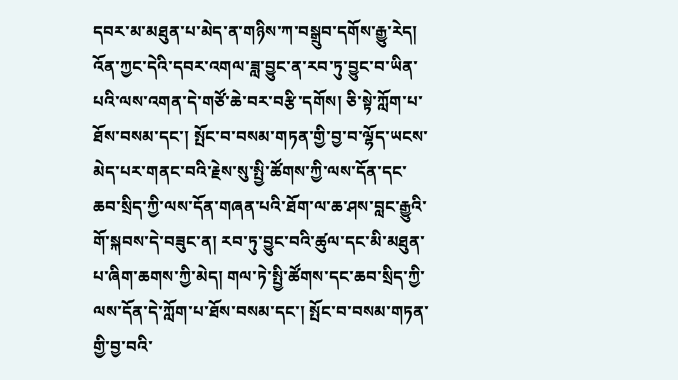དབར་མ་མཐུན་པ་མེད་ན་གཉིས་ཀ་བསྒྲུབ་དགོས་རྒྱུ་རེད། འོན་ཀྱང་དེའི་དབར་འགལ་ཟླ་བྱུང་ན་རབ་ཏུ་བྱུང་བ་ཡིན་པའི་ལས་འགན་དེ་གཙོ་ཆེ་བར་བརྩི་དགོས། ཅི་སྟེ་ཀློག་པ་ཐོས་བསམ་དང་། སྤོང་བ་བསམ་གཏན་གྱི་བྱ་བ་ལྷོད་ཡངས་མེད་པར་གནང་བའི་རྗེས་སུ་སྤྱི་ཚོགས་ཀྱི་ལས་དོན་དང་ཆབ་སྲིད་ཀྱི་ལས་དོན་གཞན་པའི་ཐོག་ལ་ཆ་ཤས་བླང་རྒྱུའི་གོ་སྐབས་དེ་བཟུང་ན། རབ་ཏུ་བྱུང་བའི་ཚུལ་དང་མི་མཐུན་པ་ཞིག་ཆགས་ཀྱི་མེད། གལ་ཏེ་སྤྱི་ཚོགས་དང་ཆབ་སྲིད་ཀྱི་ལས་དོན་དེ་ཀློག་པ་ཐོས་བསམ་དང་། སྤོང་བ་བསམ་གཏན་གྱི་བྱ་བའི་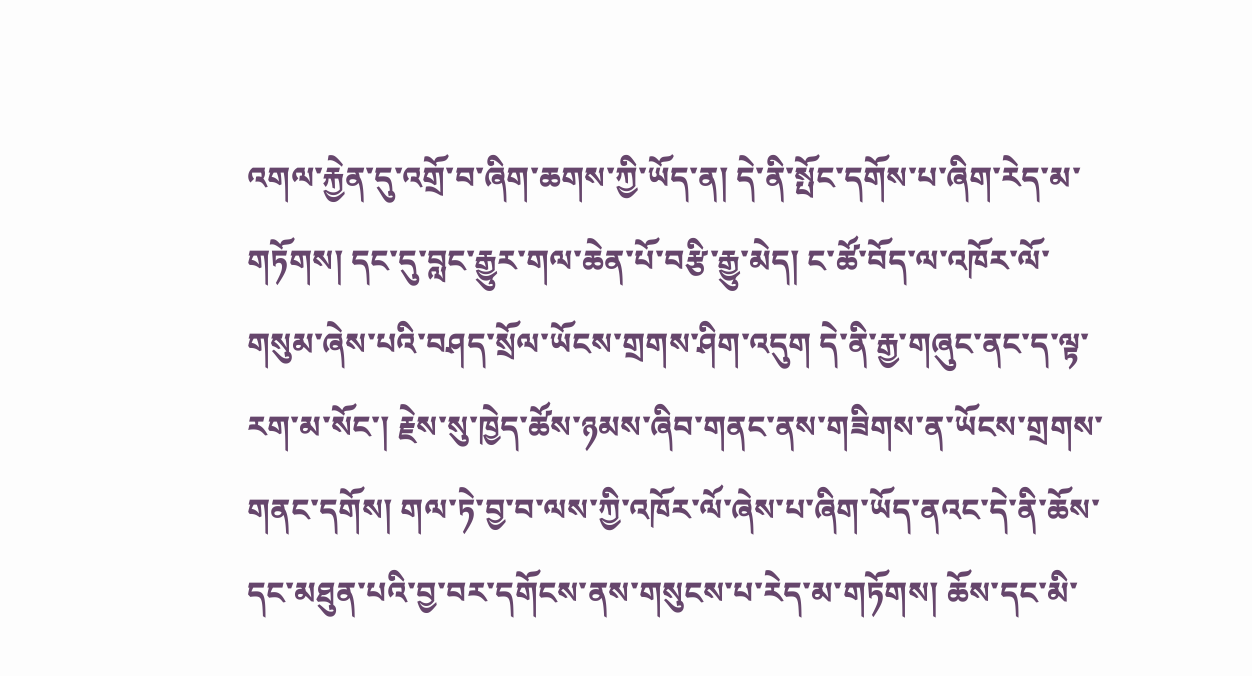འགལ་རྐྱེན་དུ་འགྲོ་བ་ཞིག་ཆགས་ཀྱི་ཡོད་ན། དེ་ནི་སྤོང་དགོས་པ་ཞིག་རེད་མ་གཏོགས། དང་དུ་བླང་རྒྱུར་གལ་ཆེན་པོ་བརྩི་རྒྱུ་མེད། ང་ཚོ་བོད་ལ་འཁོར་ལོ་གསུམ་ཞེས་པའི་བཤད་སྲོལ་ཡོངས་གྲགས་ཤིག་འདུག དེ་ནི་རྒྱ་གཞུང་ནང་ད་ལྟ་རག་མ་སོང་། རྗེས་སུ་ཁྱེད་ཚོས་ཉམས་ཞིབ་གནང་ནས་གཟིགས་ན་ཡོངས་གྲགས་གནང་དགོས། གལ་ཏེ་བྱ་བ་ལས་ཀྱི་འཁོར་ལོ་ཞེས་པ་ཞིག་ཡོད་ནའང་དེ་ནི་ཆོས་དང་མཐུན་པའི་བྱ་བར་དགོངས་ནས་གསུངས་པ་རེད་མ་གཏོགས། ཆོས་དང་མི་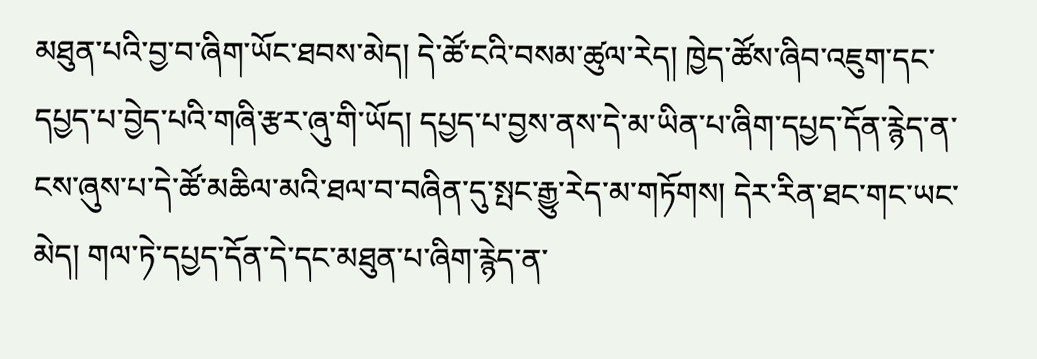མཐུན་པའི་བྱ་བ་ཞིག་ཡོང་ཐབས་མེད། དེ་ཚོ་ངའི་བསམ་ཚུལ་རེད། ཁྱེད་ཚོས་ཞིབ་འཇུག་དང་དཔྱད་པ་བྱེད་པའི་གཞི་རྩར་ཞུ་གི་ཡོད། དཔྱད་པ་བྱས་ནས་དེ་མ་ཡིན་པ་ཞིག་དཔྱད་དོན་རྙེད་ན་ངས་ཞུས་པ་དེ་ཚོ་མཆིལ་མའི་ཐལ་བ་བཞིན་དུ་སྤང་རྒྱུ་རེད་མ་གཏོགས། དེར་རིན་ཐང་གང་ཡང་མེད། གལ་ཏེ་དཔྱད་དོན་དེ་དང་མཐུན་པ་ཞིག་རྙེད་ན་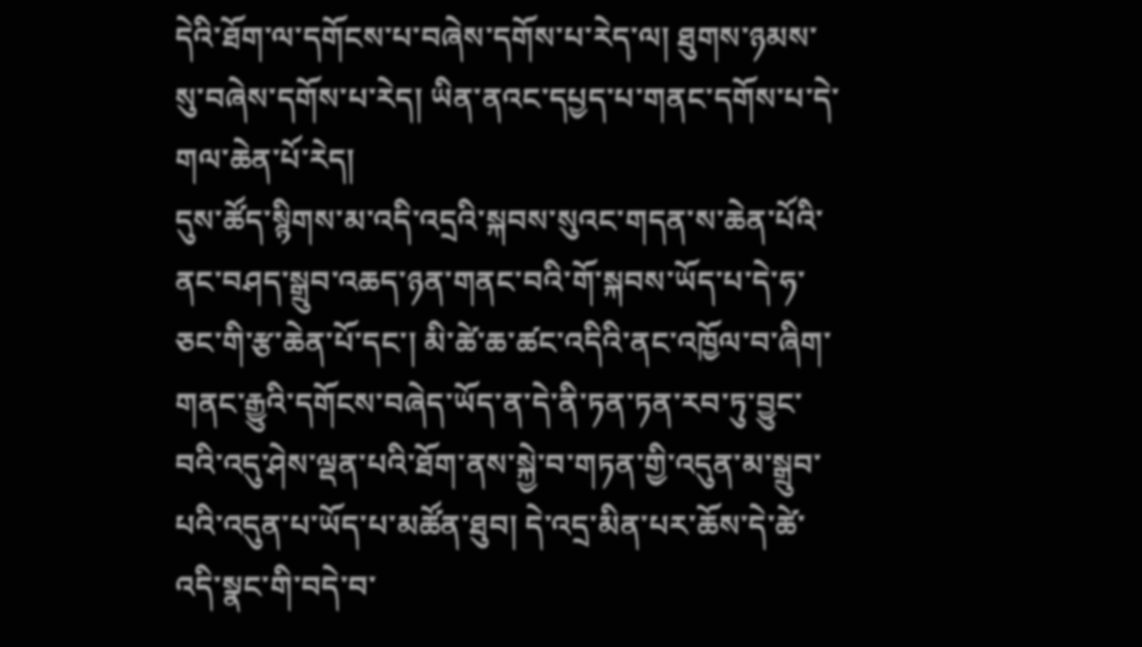དེའི་ཐོག་ལ་དགོངས་པ་བཞེས་དགོས་པ་རེད་ལ། ཐུགས་ཉམས་སུ་བཞེས་དགོས་པ་རེད། ཡིན་ནའང་དཔྱད་པ་གནང་དགོས་པ་དེ་གལ་ཆེན་པོ་རེད།
དུས་ཚོད་སྙིགས་མ་འདི་འདྲའི་སྐབས་སུའང་གདན་ས་ཆེན་པོའི་ནང་བཤད་སྒྲུབ་འཆད་ཉན་གནང་བའི་གོ་སྐབས་ཡོད་པ་དེ་ཧ་ཅང་གི་རྩ་ཆེན་པོ་དང་། མི་ཚེ་ཆ་ཚང་འདིའི་ནང་འཁྱོལ་བ་ཞིག་གནང་རྒྱུའི་དགོངས་བཞེད་ཡོད་ན་དེ་ནི་ཏན་ཏན་རབ་ཏུ་བྱུང་བའི་འདུ་ཤེས་ལྡན་པའི་ཐོག་ནས་སྐྱེ་བ་གཏན་གྱི་འདུན་མ་སྒྲུབ་པའི་འདུན་པ་ཡོད་པ་མཚོན་ཐུབ། དེ་འདྲ་མིན་པར་ཆོས་དེ་ཚེ་འདི་སྣང་གི་བདེ་བ་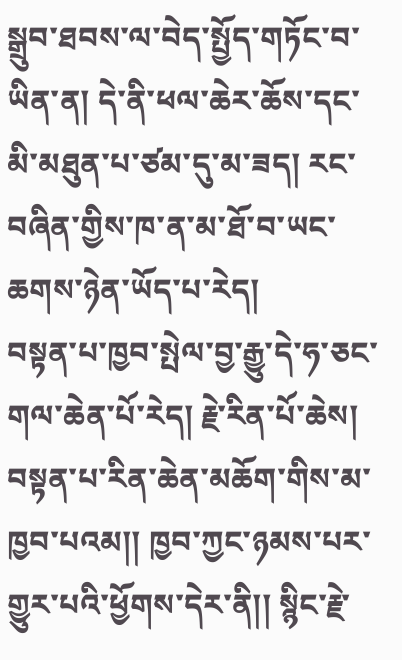སྒྲུབ་ཐབས་ལ་བེད་སྤྱོད་གཏོང་བ་ཡིན་ན། དེ་ནི་ཕལ་ཆེར་ཆོས་དང་མི་མཐུན་པ་ཙམ་དུ་མ་ཟད། རང་བཞིན་གྱིས་ཁ་ན་མ་ཐོ་བ་ཡང་ཆགས་ཉེན་ཡོད་པ་རེད།
བསྟན་པ་ཁྱབ་སྤེལ་བྱ་རྒྱུ་དེ་ཧ་ཅང་གལ་ཆེན་པོ་རེད། རྗེ་རིན་པོ་ཆེས། བསྟན་པ་རིན་ཆེན་མཆོག་གིས་མ་ཁྱབ་པའམ།། ཁྱབ་ཀྱང་ཉམས་པར་གྱུར་པའི་ཕྱོགས་དེར་ནི།། སྙིང་རྗེ་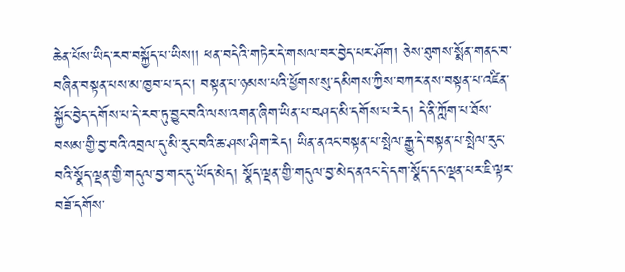ཆེན་པོས་ཡིད་རབ་བསྐྱོད་པ་ཡིས།། ཕན་བདེའི་གཏེར་དེ་གསལ་བར་བྱེད་པར་ཤོག། ཅེས་ཐུགས་སྨོན་གནང་བ་བཞིན་བསྟན་པས་མ་ཁྱབ་པ་དང་། བསྟན་པ་ཉམས་པའི་ཕྱོགས་སུ་དམིགས་ཀྱིས་བཀར་ནས་བསྟན་པ་འཛིན་སྐྱོང་བྱེད་དགོས་པ་དེ་རབ་ཏུ་བྱུང་བའི་ལས་འགན་ཞིག་ཡིན་པ་བཤད་མི་དགོས་པ་རེད། དེ་ནི་ཀློག་པ་ཐོས་བསམ་གྱི་བྱ་བའི་འབྲལ་དུ་མི་རུང་བའི་ཆ་ཤས་ཤིག་རེད། ཡིན་ནའང་བསྟན་པ་སྤེལ་རྒྱུ་དེ་བསྟན་པ་སྤེལ་རུང་བའི་སྣོད་ལྡན་གྱི་གདུལ་བྱ་གང་དུ་ཡོད་མེད། སྣོད་ལྡན་གྱི་གདུལ་བྱ་མེད་ནའང་དེ་དག་སྣོད་དང་ལྡན་པར་ཇི་ལྟར་བཟོ་དགོས་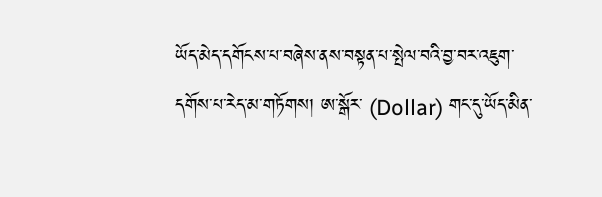ཡོད་མེད་དགོངས་པ་བཞེས་ནས་བསྟན་པ་སྤེལ་བའི་བྱ་བར་འཇུག་དགོས་པ་རེད་མ་གཏོགས། ཨ་སྒོར་ (Dollar) གང་དུ་ཡོད་མིན་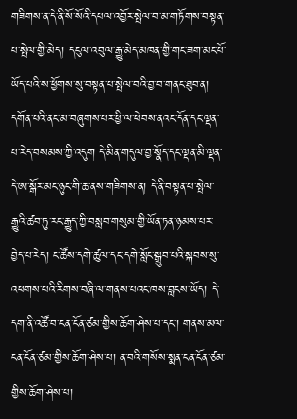གཟིགས་ན་དེ་ནི་སོ་སོའི་དཔལ་འབྱོར་སྤེལ་བ་མ་གཏོགས་བསྟན་པ་སྤེལ་གྱི་མེད། དངུལ་འབུལ་རྒྱུ་མེད་མཁན་གྱི་གང་ཟག་མང་པོ་ཡོད་པའི་ས་ཕྱོགས་སུ་བསྟན་པ་སྤེལ་བའི་བྱ་བ་གནང་ཐུབ་ན། དགོན་པའི་ནང་མ་བཞུགས་པར་ཕྱི་ལ་ཕེབས་ནའང་དོན་དང་ལྡན་པ་རེད་བསམས་ཀྱི་འདུག དེ་མིན་གདུལ་བྱ་སྣོད་དང་ལྡན་མི་ལྡན་དེ་ཨ་སྒོར་མང་ཉུང་གི་ཆ་ནས་གཟིགས་ན། དེ་ནི་བསྟན་པ་སྤེལ་རྒྱུའི་ཚབ་ཏུ་རང་རྒྱུད་ཀྱི་བསླབ་གསུམ་གྱི་ཡོན་ཏན་ཉམས་པར་བྱེད་པ་རེད། ང་ཚོས་དགེ་ཚུལ་དང་དགེ་སློང་སྒྲུབ་པའི་སྐབས་སུ་འཕགས་པའི་རིགས་བཞི་ལ་གནས་པའང་ཁས་བླངས་ཡོད། དེ་དག་ནི་འཚོ་བ་ངན་ངོན་ཙམ་གྱིས་ཆོག་ཤེས་པ་དང་། གནས་མལ་ངན་ངོན་ཙམ་གྱིས་ཆོག་ཤེས་པ། ན་བའི་གསོས་སྨན་ངན་ངོན་ཙམ་གྱིས་ཆོག་ཤེས་པ།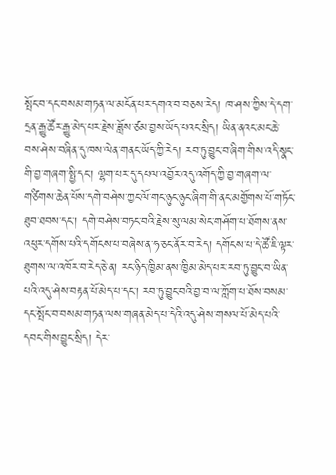སྤོང་བ་དང་བསམ་གཏན་ལ་མངོན་པར་དགའ་བ་བཅས་རེད། ཁ་ཤས་ཀྱིས་དེ་དག་དྲན་རྒྱུ་ཚོར་རྒྱུ་མེད་པར་རྗེས་ཟློས་ཙམ་བྱས་ཡོད་པའང་སྲིད། ཡིན་ནའང་མང་ཆེ་བས་ཤེས་བཞིན་དུ་ཁས་ལེན་གནང་ཡོད་ཀྱི་རེད། རབ་ཏུ་བྱུང་བ་ཞིག་གིས་འདི་སྣང་གི་བྱ་གཞག་སྤྱི་དང་། ལྷག་པར་དུ་དཔལ་འབྱོར་འདུ་འགོད་ཀྱི་བྱ་གཞག་ལ་གཙིགས་ཆེན་པོས་དགེ་བཤེས་ཀྱང་ལོ་གང་ཉུང་ཉུང་ཞིག་གི་ནང་མགྱོགས་པོ་གཏོང་ཐུབ་ཐབས་དང་། དགེ་བཤེས་བཏང་བའི་རྗེས་སུ་ལམ་སེང་གཤོག་པ་ཐོགས་ནས་འཕུར་དགོས་པའི་དགོངས་པ་བཞེས་ན་ཧ་ཅང་ནོར་བ་རེད། དགོངས་པ་དེ་ཚོ་ཇི་ལྟར་ཐུགས་ལ་འཁོར་བ་རེད་ཅེ་ན། རང་ཉིད་ཁྱིམ་ནས་ཁྱིམ་མེད་པར་རབ་ཏུ་བྱུང་བ་ཡིན་པའི་འདུ་ཤེས་བརྟན་པོ་མེད་པ་དང་། རབ་ཏུ་བྱུང་བའི་བྱ་བ་ལ་ཀློག་པ་ཐོས་བསམ་དང་སྤོང་བ་བསམ་གཏན་ལས་གཞན་མེད་པ་དེའི་འདུ་ཤེས་གསལ་པོ་མེད་པའི་དབང་གིས་བྱུང་སྲིད། དེར་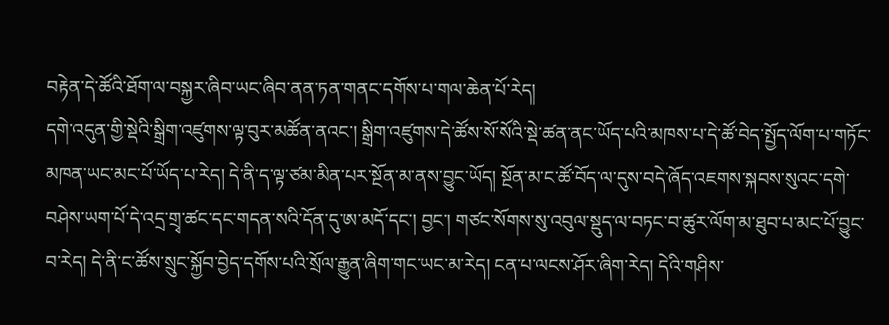བརྟེན་དེ་ཚོའི་ཐོག་ལ་བསྐྱར་ཞིབ་ཡང་ཞིབ་ནན་ཏན་གནང་དགོས་པ་གལ་ཆེན་པོ་རེད།
དགེ་འདུན་གྱི་སྡེའི་སྒྲིག་འཛུགས་ལྟ་བུར་མཚོན་ནའང་། སྒྲིག་འཛུགས་དེ་ཚོས་སོ་སོའི་སྡེ་ཚན་ནང་ཡོད་པའི་མཁས་པ་དེ་ཚོ་བེད་སྤྱོད་ལོག་པ་གཏོང་མཁན་ཡང་མང་པོ་ཡོད་པ་རེད། དེ་ནི་ད་ལྟ་ཙམ་མིན་པར་སྔོན་མ་ནས་བྱུང་ཡོད། སྔོན་མ་ང་ཚོ་བོད་ལ་དུས་བདེ་ཞོད་འཇགས་སྐབས་སུའང་དགེ་བཤེས་ཡག་པོ་དེ་འདྲ་གྲྭ་ཚང་དང་གདན་སའི་དོན་དུ་ཨ་མདོ་དང་། བྱང་། གཙང་སོགས་སུ་འབུལ་སྡུད་ལ་བཏང་བ་ཚུར་ལོག་མ་ཐུབ་པ་མང་པོ་བྱུང་བ་རེད། དེ་ནི་ང་ཚོས་སྲུང་སྐྱོབ་བྱེད་དགོས་པའི་སྲོལ་རྒྱུན་ཞིག་གང་ཡང་མ་རེད། ངན་པ་ལངས་ཤོར་ཞིག་རེད། དེའི་གཤིས་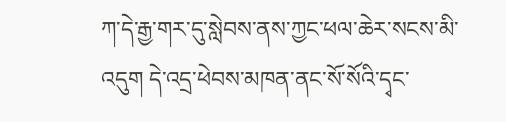ཀ་དེ་རྒྱ་གར་དུ་སླེབས་ནས་ཀྱང་ཕལ་ཆེར་སངས་མི་འདུག དེ་འདྲ་ཕེབས་མཁན་ནང་སོ་སོའི་དྭང་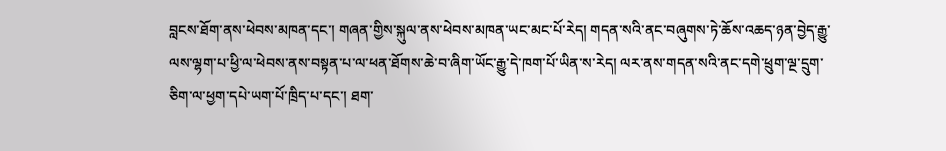བླངས་ཐོག་ནས་ཕེབས་མཁན་དང་། གཞན་གྱིས་སྐུལ་ནས་ཕེབས་མཁན་ཡང་མང་པོ་རེད། གདན་སའི་ནང་བཞུགས་ཏེ་ཆོས་འཆད་ཉན་བྱེད་རྒྱུ་ལས་ལྷག་པ་ཕྱི་ལ་ཕེབས་ནས་བསྟན་པ་ལ་ཕན་ཐོགས་ཆེ་བ་ཞིག་ཡོང་རྒྱུ་དེ་ཁག་པོ་ཡིན་ས་རེད། ལར་ནས་གདན་སའི་ནང་དགེ་ཕྲུག་ལྔ་དྲུག་ཅིག་ལ་ཕྱག་དཔེ་ཡག་པོ་ཁྲིད་པ་དང་། ཐག་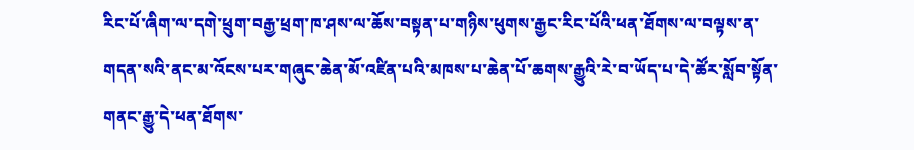རིང་པོ་ཞིག་ལ་དགེ་ཕྲུག་བརྒྱ་ཕྲག་ཁ་ཤས་ལ་ཆོས་བསྟན་པ་གཉིས་ཕུགས་རྒྱང་རིང་པོའི་ཕན་ཐོགས་ལ་བལྟས་ན་གདན་སའི་ནང་མ་འོངས་པར་གཞུང་ཆེན་མོ་འཛིན་པའི་མཁས་པ་ཆེན་པོ་ཆགས་རྒྱུའི་རེ་བ་ཡོད་པ་དེ་ཚོར་སློབ་སྟོན་གནང་རྒྱུ་དེ་ཕན་ཐོགས་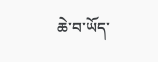ཆེ་བ་ཡོད་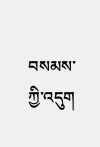བསམས་ཀྱི་འདུག